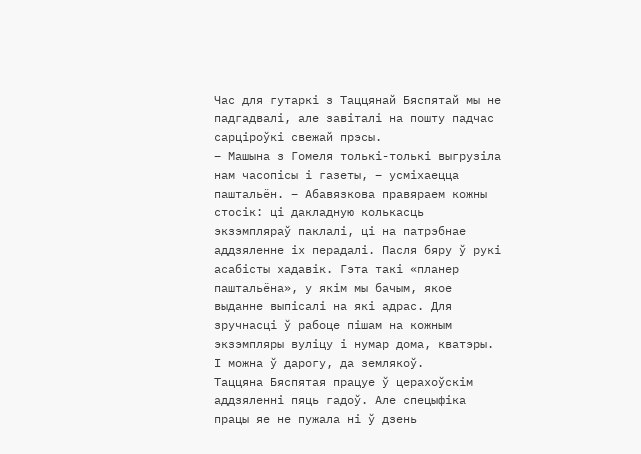Час для гутаркі з Таццянай Бяспятай мы не падгадвалі, але завіталі на пошту падчас сарціроўкі свежай прэсы.
– Машына з Гомеля толькі-толькі выгрузіла нам часопісы і газеты, – усміхаецца паштальён. – Абавязкова правяраем кожны стосік: ці дакладную колькасць экзэмпляраў паклалі, ці на патрэбнае аддзяленне іх перадалі. Пасля бяру ў рукі асабісты хадавік. Гэта такі «планер паштальёна», у якім мы бачым, якое выданне выпісалі на які адрас. Для зручнасці ў рабоце пішам на кожным экзэмпляры вуліцу і нумар дома, кватэры. І можна ў дарогу, да землякоў.
Таццяна Бяспятая працуе ў церахоўскім аддзяленні пяць гадоў. Але спецыфіка працы яе не пужала ні ў дзень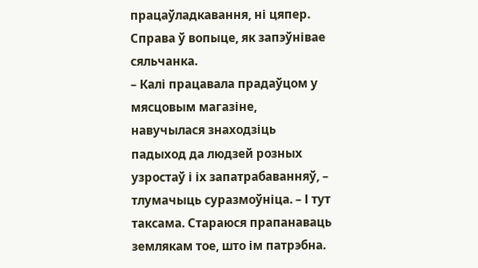працаўладкавання, ні цяпер. Справа ў вопыце, як запэўнівае сяльчанка.
– Калі працавала прадаўцом у мясцовым магазіне, навучылася знаходзіць падыход да людзей розных узростаў і іх запатрабаванняў, – тлумачыць суразмоўніца. – І тут таксама. Стараюся прапанаваць землякам тое, што ім патрэбна.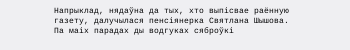Напрыклад, нядаўна да тых, хто выпісвае раённую газету, далучылася пенсіянерка Святлана Шышова. Па маіх парадах ды водгуках сяброўкі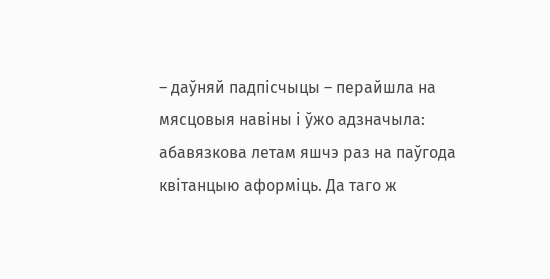– даўняй падпісчыцы – перайшла на мясцовыя навіны і ўжо адзначыла: абавязкова летам яшчэ раз на паўгода квітанцыю аформіць. Да таго ж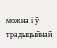можна і ў традыцыйнай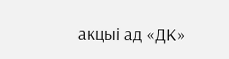акцыі ад «ДК»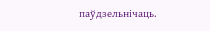паўдзельнічаць.